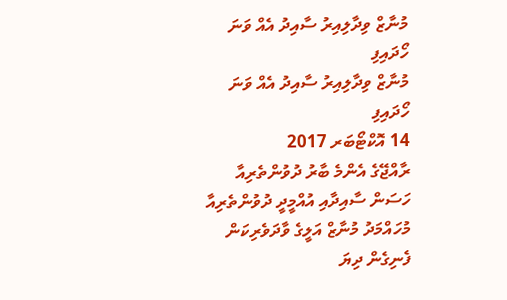މުނާޒް ވިދާލިއިރު ސާއިދު އެއް ވަނަ ހޯދައިފި
މުނާޒް ވިދާލިއިރު ސާއިދު އެއް ވަނަ ހޯދައިފި
14 އޮކްޓޯބަރ 2017
ރާއްޖޭގެ އެންމެ ބާރު ދުވުންތެރިއާ ހަސަން ސާއިދާއި އުއްމީދީ ދުވުންތެރިއާ މުހައްމަދު މުނާޒް އަލީގެ ވާދަވެރިކަން ފެނިގެން ދިޔަ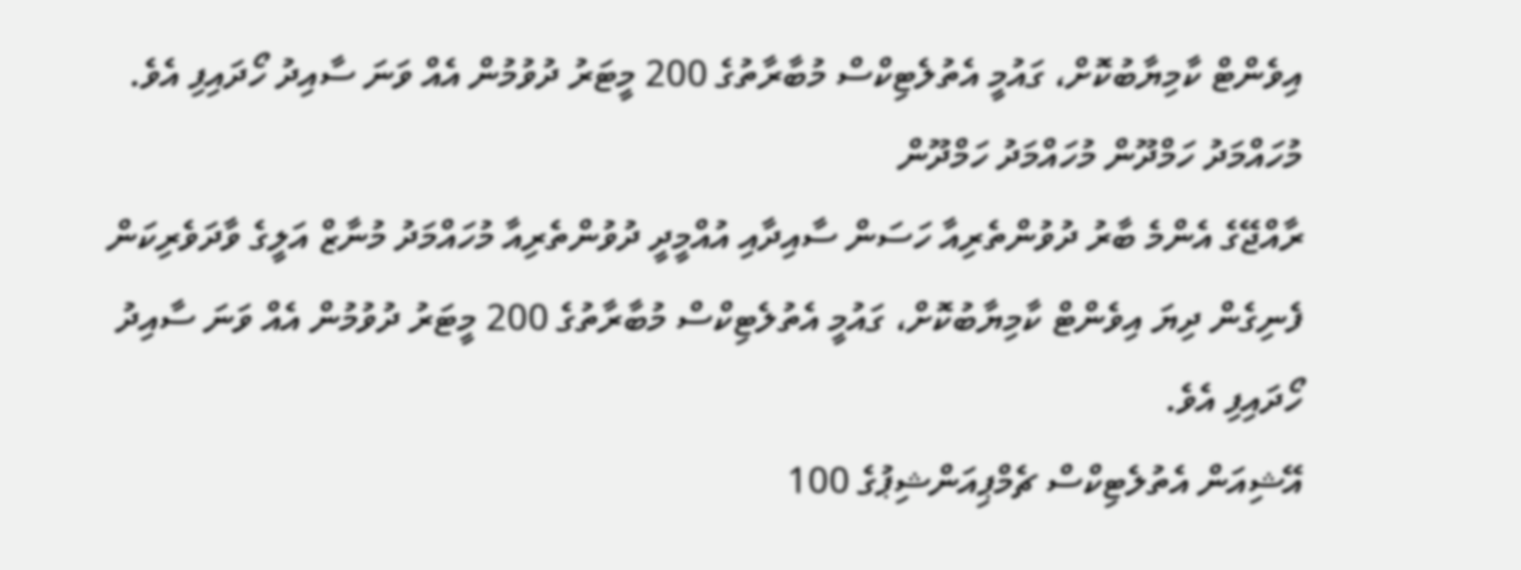އިވެންޓް ކާމިޔާބުކޮށް، ގައުމީ އެތުލެޓިކްސް މުބާރާތުގެ 200 މީޓަރު ދުވުމުން އެއް ވަނަ ސާއިދު ހޯދައިފި އެވެ.
މުހައްމަދު ހަމްދޫން މުހައްމަދު ހަމްދޫން
ރާއްޖޭގެ އެންމެ ބާރު ދުވުންތެރިއާ ހަސަން ސާއިދާއި އުއްމީދީ ދުވުންތެރިއާ މުހައްމަދު މުނާޒް އަލީގެ ވާދަވެރިކަން ފެނިގެން ދިޔަ އިވެންޓް ކާމިޔާބުކޮށް، ގައުމީ އެތުލެޓިކްސް މުބާރާތުގެ 200 މީޓަރު ދުވުމުން އެއް ވަނަ ސާއިދު ހޯދައިފި އެވެ.
އޭޝިއަން އެތުލެޓިކްސް ޗެމްޕިއަންޝިޕުގެ 100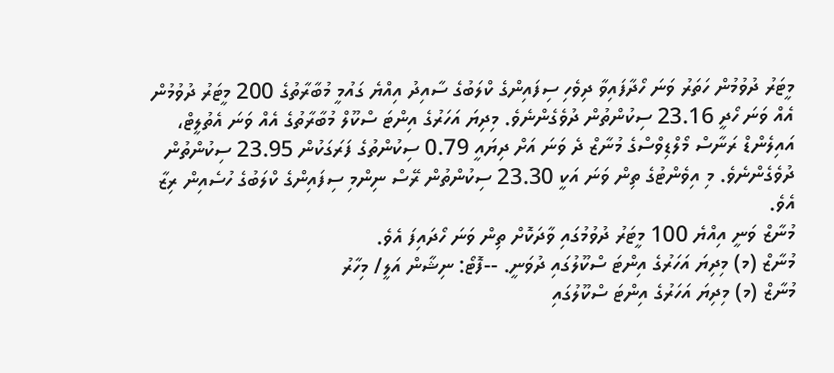މީޓަރު ދުވުމުން ހަތަރު ވަނަ ހޯދާފައިވާ ދިވެހި ސިފައިންގެ ކްލަބުގެ ސާއިދު އިއްޔެ ގައުމީ މުބާރާތުގެ 200 މީޓަރު ދުވުމުން އެއް ވަނަ ހޯދީ 23.16 ސިކުންތުން ދުވެގެންނެވެ. މިދިޔަ އަހަރުގެ އިންޓަ ސްކޫލް މުބާރާތުގެ އެއް ވަނަ އެތުލީޓް، އައިލެންޑް ރަނާސް މޯލްޑިވްސްގެ މުނާޒް ދެ ވަނަ އަށް ދިޔައީ 0.79 ސިކުންތުގެ ފަރަގަކުން 23.95 ސިކުންތުން ދުވެގެންނެވެ. މި އިވެންޓުގެ ތިން ވަނަ އަކީ 23.30 ސިކުންތުން ރޭސް ނިންމި ސިފައިންގެ ކްލަބުގެ ހުސެއިން ރިޒާ އެވެ.
މުނާޒް ވަނީ އިއްޔެ 100 މީޓަރު ދުވުމުގައި ވާދަކޮށް ތިން ވަނަ ހޯދައިފަ އެވެ.
މުނާޒް (މ) މިދިޔަ އަހަރުގެ އިންޓަ ސްކޫލުގައި ދުވަނީ. --ފޮޓޯ: ނިޝާން އަލީ/ މިހާރު
މުނާޒް (މ) މިދިޔަ އަހަރުގެ އިންޓަ ސްކޫލުގައި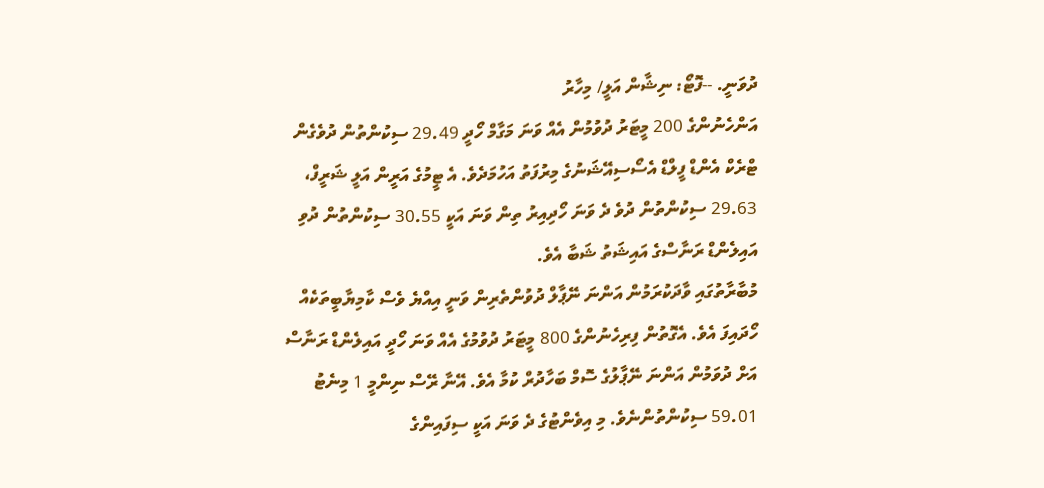ދުވަނީ. --ފޮޓޯ: ނިޝާން އަލީ/ މިހާރު
އަންހެނުންގެ 200 މީޓަރު ދުވުމުން އެއް ވަނަ މަގާމް ހޯދީ 29.49 ސިކުންތުން ދުވެގެން ޓްރެކް އެންޑް ފީލްޑް އެސޯސިއޭޝަނުގެ މިރުފަތު އަހުމަދެވެ. އެ ޓީމުގެ އަރީން އަލީ ޝަރީފް، 29.63 ސިކުންތުން ދުވެ ދެ ވަނަ ހޯދިއިރު ތިން ވަނަ އަކީ 30.55 ސިކުންތުން ދުވި އައިލެންޑް ރަނާސްގެ އައިޝަތު ޝަބާ އެވެ.
މުބާރާތުގައި ވާދަކުރަމުން އަންނަ ނޭޕާލް ދުވުންތެރިން ވަނީ އިއްޔެ ވެސް ކާމިޔާބީތަކެއް ހޯދައިފަ އެވެ. އެގޮތުން ފިރިހެނުންގެ 800 މީޓަރު ދުވުމުގެ އެއް ވަނަ ހޯދީ އައިލެންޑް ރަނާސް އަށް ދުވަމުން އަންނަ ނޭޕާލުގެ ސޮމް ބަހާދުރް ކުމާ އެވެ. އޭނާ ރޭސް ނިންމީ 1 މިނެޓު 59.01 ސިކުންތުންނެވެ. މި އިވެންޓުގެ ދެ ވަނަ އަކީ ސިފައިންގެ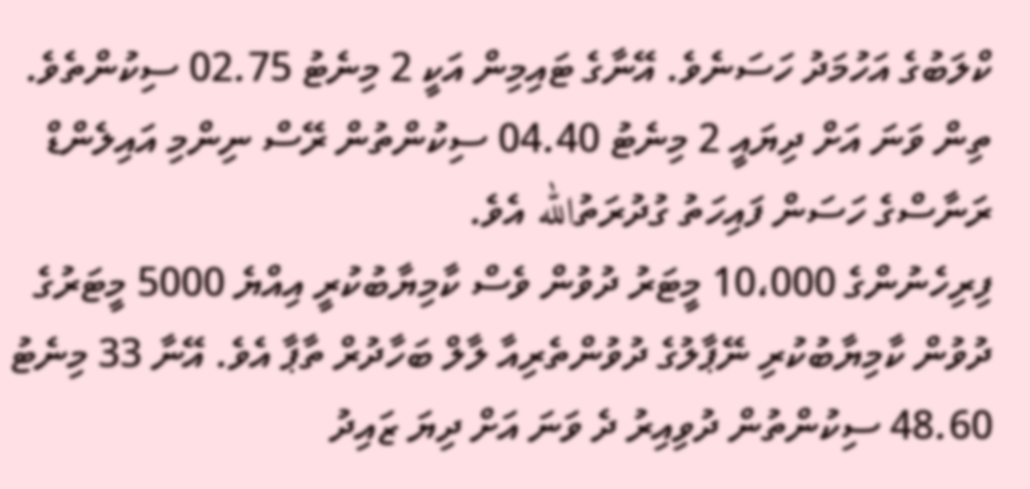ކްލަބުގެ އަހުމަދު ހަސަނެވެ. އޭނާގެ ޓައިމިން އަކީ 2 މިނެޓު 02.75 ސިކުންތެވެ. ތިން ވަނަ އަށް ދިޔައީ 2 މިނެޓު 04.40 ސިކުންތުން ރޭސް ނިންމި އައިލެންޑް ރަނާސްގެ ހަސަން ފައިހަތު ގުދުރަތުالله އެވެ.
ފިރިހެނުންގެ 10،000 މީޓަރު ދުވުން ވެސް ކާމިޔާބުކުރީ އިއްޔެ 5000 މީޓަރުގެ ދުވުން ކާމިޔާބުކުރި ނޭޕާލުގެ ދުވުންތެރިއާ ލާލް ބަހާދުރް ތާޕާ އެވެ. އޭނާ 33 މިނެޓު 48.60 ސިކުންތުން ދުވިއިރު ދެ ވަނަ އަށް ދިޔަ ޒައިދު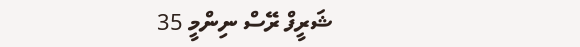ޝަރީފް ރޭސް ނިންމީ 35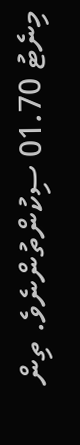މިނެޓު 01.70 ސިކުންތުންނެވެ. ތިން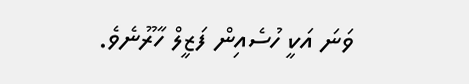ވަނަ އަކީ ހުސެއިން ފަޒީލް ހާރޫނެވެ.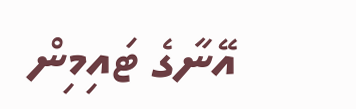އޭނާގެ ޓައިމިން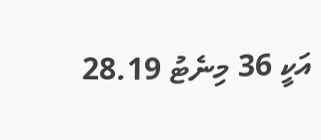އަކީ 36 މިނެޓު 28.19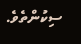ސިކުންތެވެ.